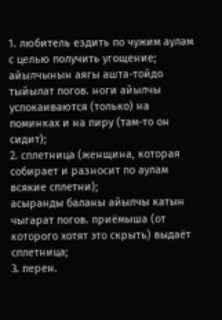1. любитель ездить по чужим аулам с целью получить угощение;
айылчынын аягы ашта-тойдо тыйылат погов. ноги айылчы успокаиваются (только) на поминках и на пиру (там-то он сидит);
2. сплетница (женщина, которая собирает и разносит по аулам всякие сплетни);
асыранды баланы айылчы катын чыгарат погов. приёмыша (от которого хотят это скрыть) выдаёт сплетница;
3. перен.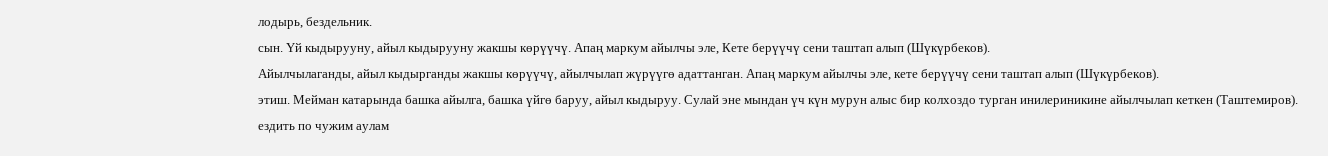лодырь, бездельник.
сын. Үй кыдырууну, айыл кыдырууну жакшы көрүүчү. Апаң маркум айылчы эле, Кете берүүчү сени таштап алып (Шүкүрбеков).
Айылчылаганды, айыл кыдырганды жакшы көрүүчү, айылчылап жүрүүгө адаттанган. Апаң маркум айылчы эле, кете берүүчү сени таштап алып (Шүкүрбеков).
этиш. Мейман катарында башка айылга, башка үйгө баруу, айыл кыдыруу. Сулай эне мындан үч күн мурун алыс бир колхоздо турган инилериникине айылчылап кеткен (Таштемиров).
ездить по чужим аулам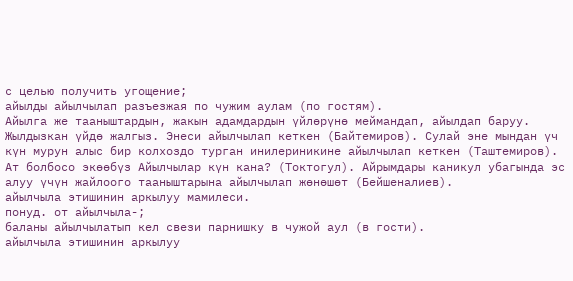с целью получить угощение;
айылды айылчылап разъезжая по чужим аулам (по гостям).
Айылга же тааныштардын, жакын адамдардын үйлөрүнө меймандап, айылдап баруу. Жылдызкан үйдө жалгыз. Энеси айылчылап кеткен (Байтемиров). Сулай эне мындан үч күн мурун алыс бир колхоздо турган инилериникине айылчылап кеткен (Таштемиров). Ат болбосо экөөбүз Айылчылар күн кана? (Токтогул). Айрымдары каникул убагында эс алуу үчүн жайлоого тааныштарына айылчылап жөнөшөт (Бейшеналиев).
айылчыла этишинин аркылуу мамилеси.
понуд. от айылчыла-;
баланы айылчылатып кел свези парнишку в чужой аул (в гости).
айылчыла этишинин аркылуу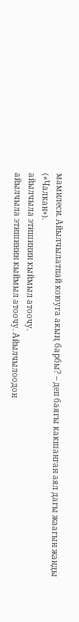мамилеси. Айылчылатпай коюуга акың барбы? – деп баягы какшанган аял дагы жаагын жанды («Чалкан»).
айылчыла этишинин кыймыл атоочу.
айылчыла этишинин кыймыл атоочу. Айылчылоодон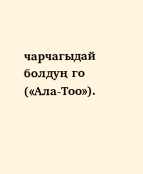чарчагыдай болдуң го («Ала-Тоо»).